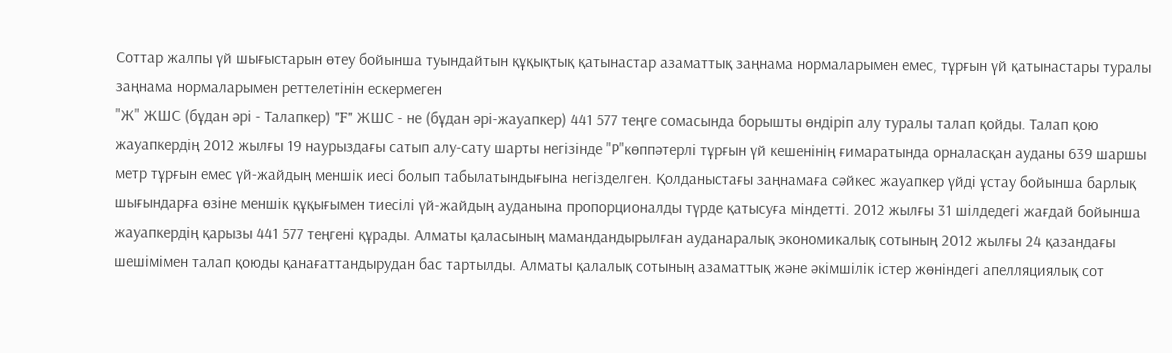Соттар жалпы үй шығыстарын өтеу бойынша туындайтын құқықтық қатынастар азаматтық заңнама нормаларымен емес, тұрғын үй қатынастары туралы заңнама нормаларымен реттелетінін ескермеген
"Ж" ЖШС (бұдан әрі - Талапкер) "F" ЖШС - не (бұдан әрі-жауапкер) 441 577 теңге сомасында борышты өндіріп алу туралы талап қойды. Талап қою жауапкердің 2012 жылғы 19 наурыздағы сатып алу-сату шарты негізінде "Р"көппәтерлі тұрғын үй кешенінің ғимаратында орналасқан ауданы 639 шаршы метр тұрғын емес үй-жайдың меншік иесі болып табылатындығына негізделген. Қолданыстағы заңнамаға сәйкес жауапкер үйді ұстау бойынша барлық шығындарға өзіне меншік құқығымен тиесілі үй-жайдың ауданына пропорционалды түрде қатысуға міндетті. 2012 жылғы 31 шілдедегі жағдай бойынша жауапкердің қарызы 441 577 теңгені құрады. Алматы қаласының мамандандырылған ауданаралық экономикалық сотының 2012 жылғы 24 қазандағы шешімімен талап қоюды қанағаттандырудан бас тартылды. Алматы қалалық сотының азаматтық және әкімшілік істер жөніндегі апелляциялық сот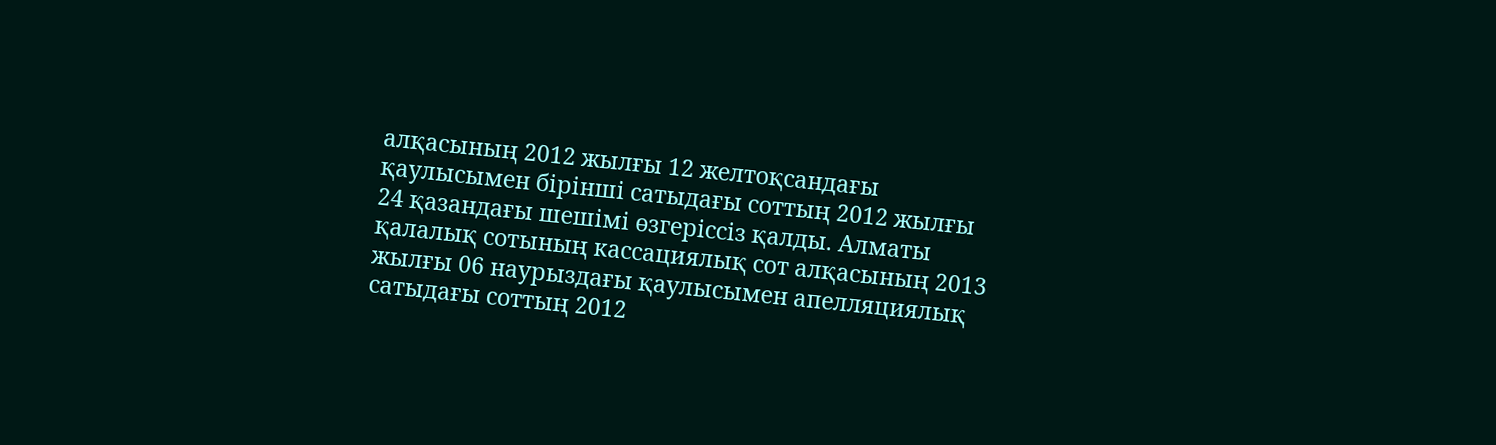алқасының 2012 жылғы 12 желтоқсандағы қаулысымен бірінші сатыдағы соттың 2012 жылғы 24 қазандағы шешімі өзгеріссіз қалды. Алматы қалалық сотының кассациялық сот алқасының 2013 жылғы 06 наурыздағы қаулысымен апелляциялық сатыдағы соттың 2012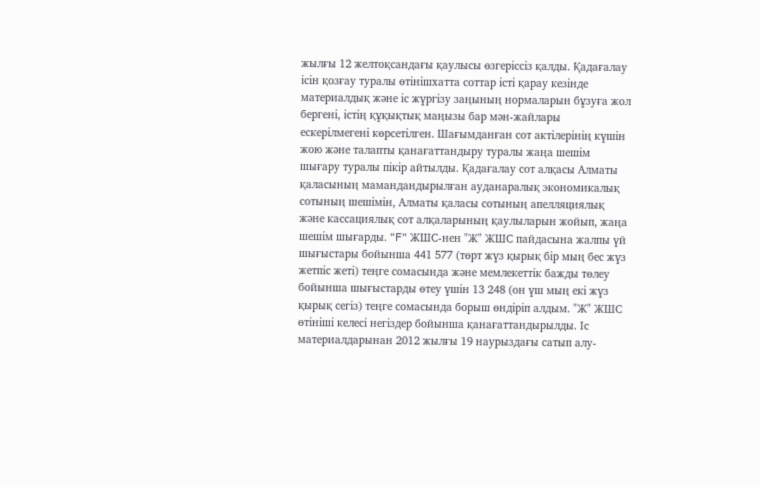жылғы 12 желтоқсандағы қаулысы өзгеріссіз қалды. Қадағалау ісін қозғау туралы өтінішхатта соттар істі қарау кезінде материалдық және іс жүргізу заңының нормаларын бұзуға жол бергені, істің құқықтық маңызы бар мән-жайлары ескерілмегені көрсетілген. Шағымданған сот актілерінің күшін жою және талапты қанағаттандыру туралы жаңа шешім шығару туралы пікір айтылды. Қадағалау сот алқасы Алматы қаласының мамандандырылған ауданаралық экономикалық сотының шешімін, Алматы қаласы сотының апелляциялық және кассациялық сот алқаларының қаулыларын жойып, жаңа шешім шығарды. "F" ЖШС-нен "Ж" ЖШС пайдасына жалпы үй шығыстары бойынша 441 577 (төрт жүз қырық бір мың бес жүз жетпіс жеті) теңге сомасында және мемлекеттік бажды төлеу бойынша шығыстарды өтеу үшін 13 248 (он үш мың екі жүз қырық сегіз) теңге сомасында борыш өндіріп алдым. "Ж" ЖШС өтініші келесі негіздер бойынша қанағаттандырылды. Іс материалдарынан 2012 жылғы 19 наурыздағы сатып алу-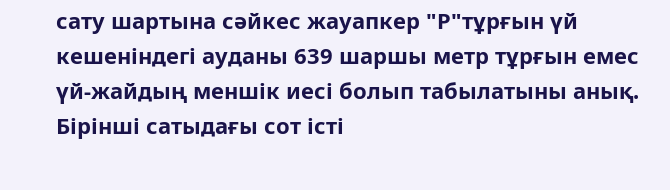сату шартына сәйкес жауапкер "Р"тұрғын үй кешеніндегі ауданы 639 шаршы метр тұрғын емес үй-жайдың меншік иесі болып табылатыны анық. Бірінші сатыдағы сот істі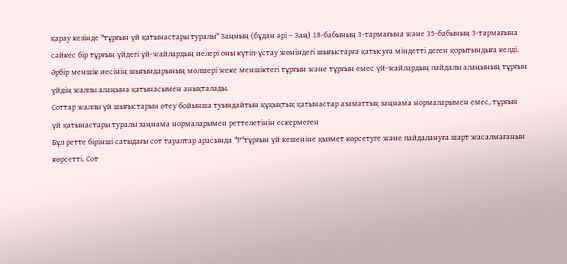қарау кезінде "тұрғын үй қатынастары туралы" Заңның (бұдан әрі – Заң) 18-бабының 3-тармағына және 35-бабының 3-тармағына сәйкес бір тұрғын үйдегі үй-жайлардың иелері оны күтіп-ұстау жөніндегі шығыстарға қатысуға міндетті деген қорытындыға келді. Әрбір меншік иесінің шығындарының мөлшері жеке меншіктегі тұрғын және тұрғын емес үй-жайлардың пайдалы алаңының тұрғын үйдің жалпы алаңына қатынасымен анықталады.
Соттар жалпы үй шығыстарын өтеу бойынша туындайтын құқықтық қатынастар азаматтық заңнама нормаларымен емес, тұрғын үй қатынастары туралы заңнама нормаларымен реттелетінін ескермеген
Бұл ретте бірінші сатыдағы сот тараптар арасында "Р"тұрғын үй кешеніне қызмет көрсетуге және пайдалануға шарт жасалмағанын көрсетті. Сот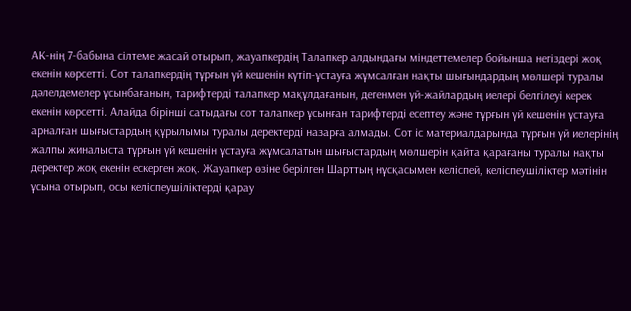АК-нің 7-бабына сілтеме жасай отырып, жауапкердің Талапкер алдындағы міндеттемелер бойынша негіздері жоқ екенін көрсетті. Сот талапкердің тұрғын үй кешенін күтіп-ұстауға жұмсалған нақты шығындардың мөлшері туралы дәлелдемелер ұсынбағанын, тарифтерді талапкер мақұлдағанын, дегенмен үй-жайлардың иелері белгілеуі керек екенін көрсетті. Алайда бірінші сатыдағы сот талапкер ұсынған тарифтерді есептеу және тұрғын үй кешенін ұстауға арналған шығыстардың құрылымы туралы деректерді назарға алмады. Сот іс материалдарында тұрғын үй иелерінің жалпы жиналыста тұрғын үй кешенін ұстауға жұмсалатын шығыстардың мөлшерін қайта қарағаны туралы нақты деректер жоқ екенін ескерген жоқ. Жауапкер өзіне берілген Шарттың нұсқасымен келіспей, келіспеушіліктер мәтінін ұсына отырып, осы келіспеушіліктерді қарау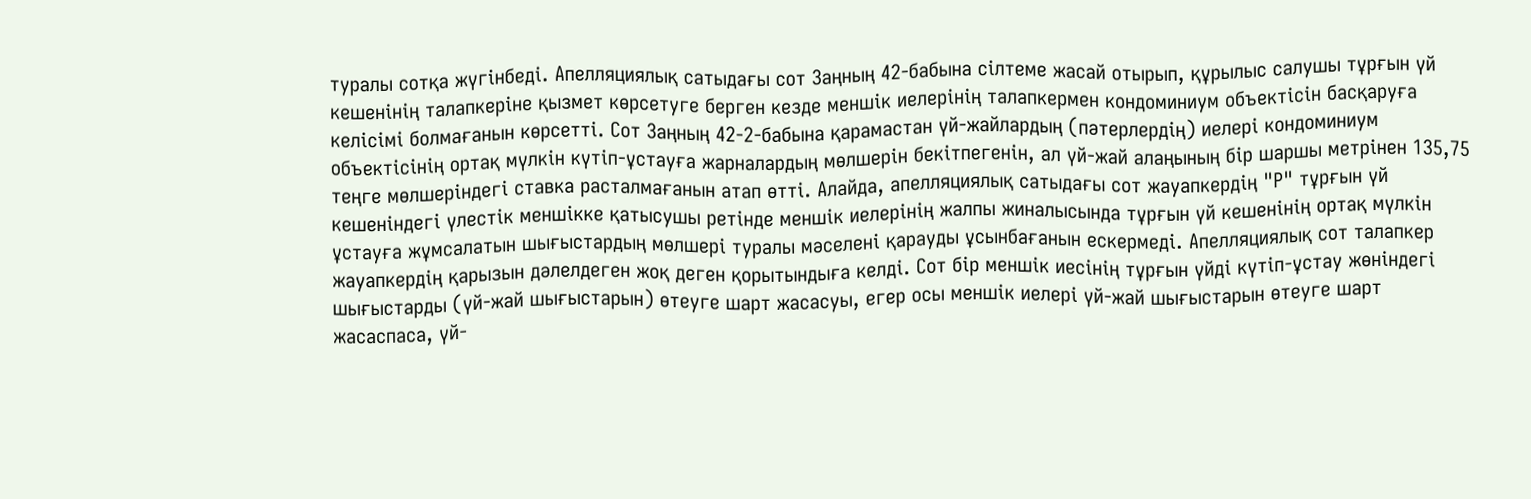туралы сотқа жүгінбеді. Апелляциялық сатыдағы сот Заңның 42-бабына сілтеме жасай отырып, құрылыс салушы тұрғын үй кешенінің талапкеріне қызмет көрсетуге берген кезде меншік иелерінің талапкермен кондоминиум объектісін басқаруға келісімі болмағанын көрсетті. Сот Заңның 42-2-бабына қарамастан үй-жайлардың (пәтерлердің) иелері кондоминиум объектісінің ортақ мүлкін күтіп-ұстауға жарналардың мөлшерін бекітпегенін, ал үй-жай алаңының бір шаршы метрінен 135,75 теңге мөлшеріндегі ставка расталмағанын атап өтті. Алайда, апелляциялық сатыдағы сот жауапкердің "Р" тұрғын үй кешеніндегі үлестік меншікке қатысушы ретінде меншік иелерінің жалпы жиналысында тұрғын үй кешенінің ортақ мүлкін ұстауға жұмсалатын шығыстардың мөлшері туралы мәселені қарауды ұсынбағанын ескермеді. Апелляциялық сот талапкер жауапкердің қарызын дәлелдеген жоқ деген қорытындыға келді. Сот бір меншік иесінің тұрғын үйді күтіп-ұстау жөніндегі шығыстарды (үй-жай шығыстарын) өтеуге шарт жасасуы, егер осы меншік иелері үй-жай шығыстарын өтеуге шарт жасаспаса, үй-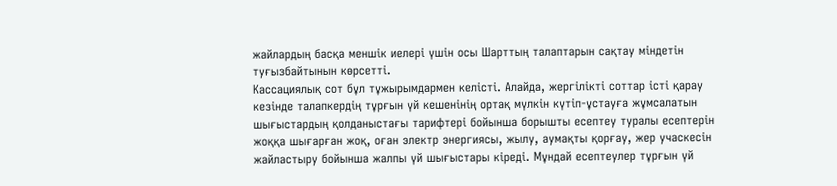жайлардың басқа меншік иелері үшін осы Шарттың талаптарын сақтау міндетін туғызбайтынын көрсетті.
Кассациялық сот бұл тұжырымдармен келісті. Алайда, жергілікті соттар істі қарау кезінде талапкердің тұрғын үй кешенінің ортақ мүлкін күтіп-ұстауға жұмсалатын шығыстардың қолданыстағы тарифтері бойынша борышты есептеу туралы есептерін жоққа шығарған жоқ, оған электр энергиясы, жылу, аумақты қорғау, жер учаскесін жайластыру бойынша жалпы үй шығыстары кіреді. Мұндай есептеулер тұрғын үй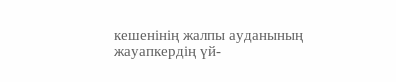кешенінің жалпы ауданының жауапкердің үй-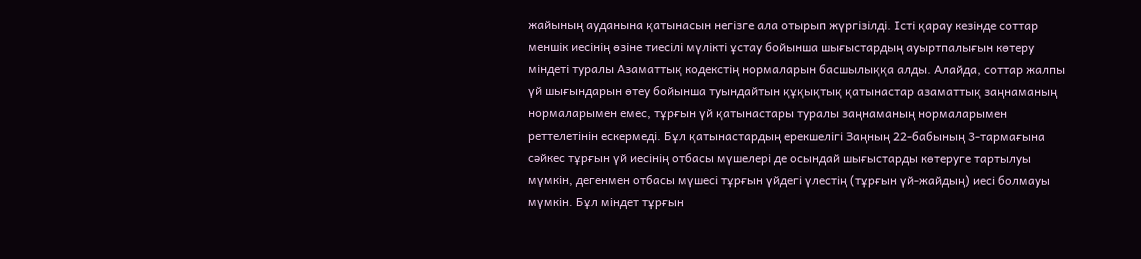жайының ауданына қатынасын негізге ала отырып жүргізілді. Істі қарау кезінде соттар меншік иесінің өзіне тиесілі мүлікті ұстау бойынша шығыстардың ауыртпалығын көтеру міндеті туралы Азаматтық кодекстің нормаларын басшылыққа алды. Алайда, соттар жалпы үй шығындарын өтеу бойынша туындайтын құқықтық қатынастар азаматтық заңнаманың нормаларымен емес, тұрғын үй қатынастары туралы заңнаманың нормаларымен реттелетінін ескермеді. Бұл қатынастардың ерекшелігі Заңның 22-бабының 3-тармағына сәйкес тұрғын үй иесінің отбасы мүшелері де осындай шығыстарды көтеруге тартылуы мүмкін, дегенмен отбасы мүшесі тұрғын үйдегі үлестің (тұрғын үй-жайдың) иесі болмауы мүмкін. Бұл міндет тұрғын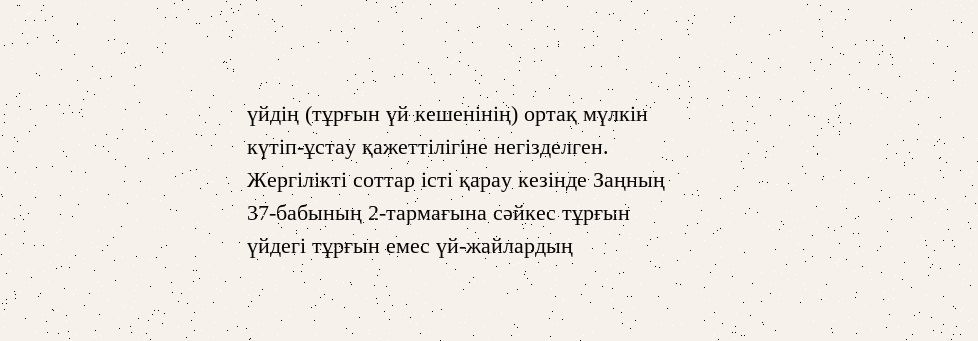үйдің (тұрғын үй кешенінің) ортақ мүлкін күтіп-ұстау қажеттілігіне негізделген.
Жергілікті соттар істі қарау кезінде Заңның 37-бабының 2-тармағына сәйкес тұрғын үйдегі тұрғын емес үй-жайлардың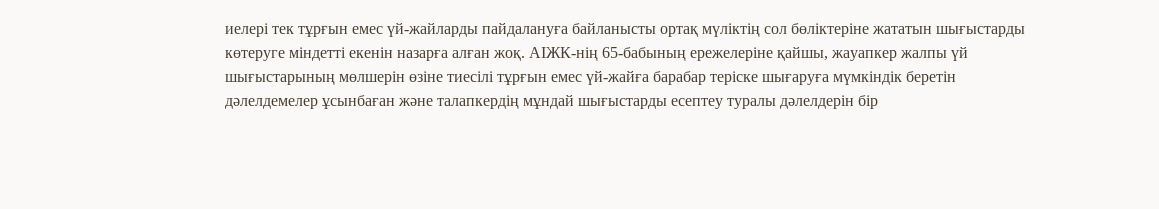иелері тек тұрғын емес үй-жайларды пайдалануға байланысты ортақ мүліктің сол бөліктеріне жататын шығыстарды көтеруге міндетті екенін назарға алған жоқ. АІЖК-нің 65-бабының ережелеріне қайшы, жауапкер жалпы үй шығыстарының мөлшерін өзіне тиесілі тұрғын емес үй-жайға барабар теріске шығаруға мүмкіндік беретін дәлелдемелер ұсынбаған және талапкердің мұндай шығыстарды есептеу туралы дәлелдерін бір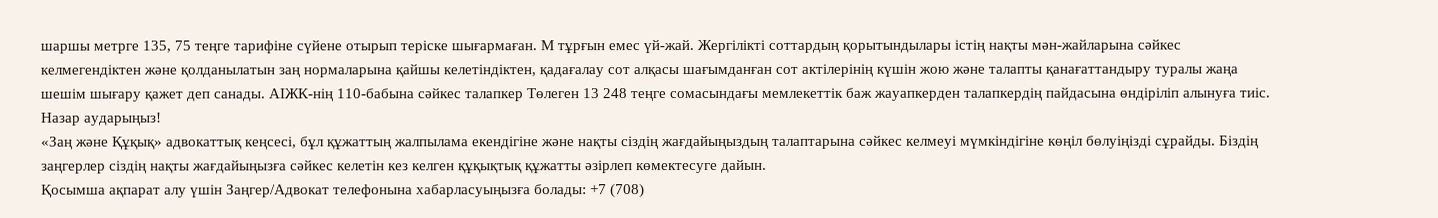шаршы метрге 135, 75 теңге тарифіне сүйене отырып теріске шығармаған. М тұрғын емес үй-жай. Жергілікті соттардың қорытындылары істің нақты мән-жайларына сәйкес келмегендіктен және қолданылатын заң нормаларына қайшы келетіндіктен, қадағалау сот алқасы шағымданған сот актілерінің күшін жою және талапты қанағаттандыру туралы жаңа шешім шығару қажет деп санады. АІЖК-нің 110-бабына сәйкес талапкер Төлеген 13 248 теңге сомасындағы мемлекеттік баж жауапкерден талапкердің пайдасына өндіріліп алынуға тиіс.
Назар аударыңыз!
«Заң және Құқық» адвокаттық кеңсесі, бұл құжаттың жалпылама екендігіне және нақты сіздің жағдайыңыздың талаптарына сәйкес келмеуі мүмкіндігіне көңіл бөлуіңізді сұрайды. Біздің заңгерлер сіздің нақты жағдайыңызға сәйкес келетін кез келген құқықтық құжатты әзірлеп көмектесуге дайын.
Қосымша ақпарат алу үшін Заңгер/Адвокат телефонына хабарласуыңызға болады: +7 (708)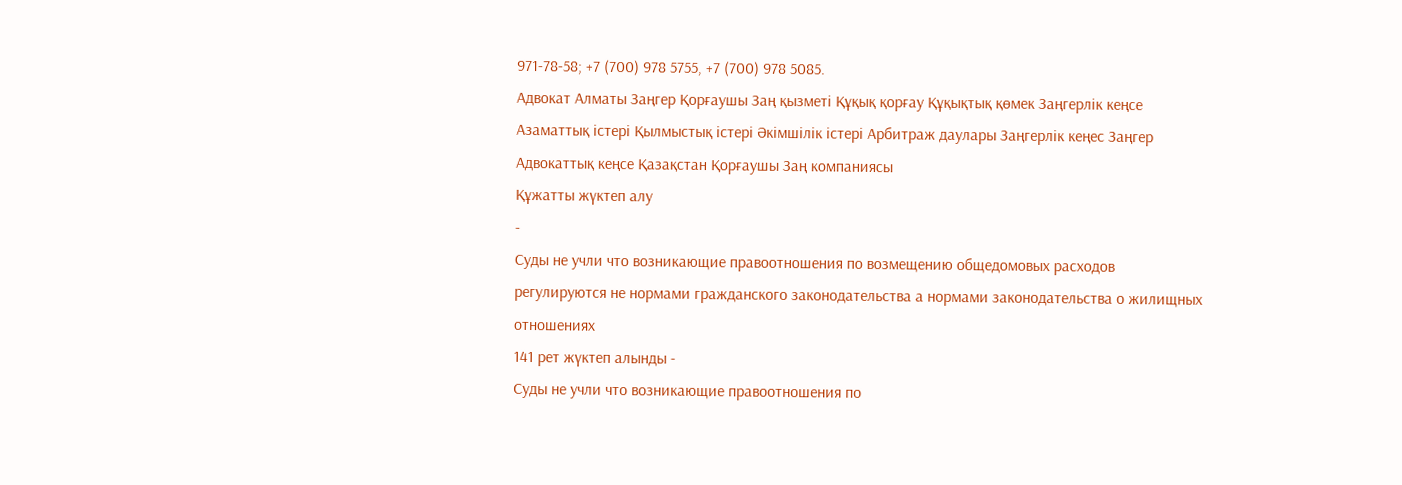971-78-58; +7 (700) 978 5755, +7 (700) 978 5085.
Адвокат Алматы Заңгер Қорғаушы Заң қызметі Құқық қорғау Құқықтық қөмек Заңгерлік кеңсе Азаматтық істері Қылмыстық істері Әкімшілік істері Арбитраж даулары Заңгерлік кеңес Заңгер Адвокаттық кеңсе Қазақстан Қорғаушы Заң компаниясы
Құжатты жүктеп алу
-
Суды не учли что возникающие правоотношения по возмещению общедомовых расходов регулируются не нормами гражданского законодательства а нормами законодательства о жилищных отношениях
141 рет жүктеп алынды -
Суды не учли что возникающие правоотношения по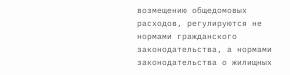возмещению общедомовых расходов, регулируются не нормами гражданского законодательства, а нормами законодательства о жилищных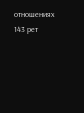отношениях
143 рет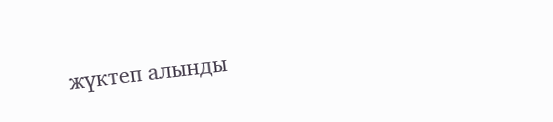жүктеп алынды